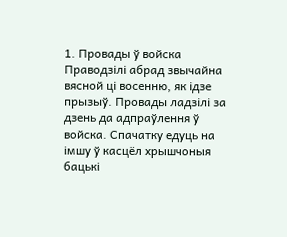1. Провады ў войска
Праводзілі абрад звычайна вясной ці восенню, як ідзе прызыў. Провады ладзілі за дзень да адпраўлення ў войска. Спачатку едуць на імшу ў касцёл хрышчоныя бацькі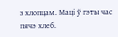з хлопцам. Маці ў гэты час пячэ хлеб.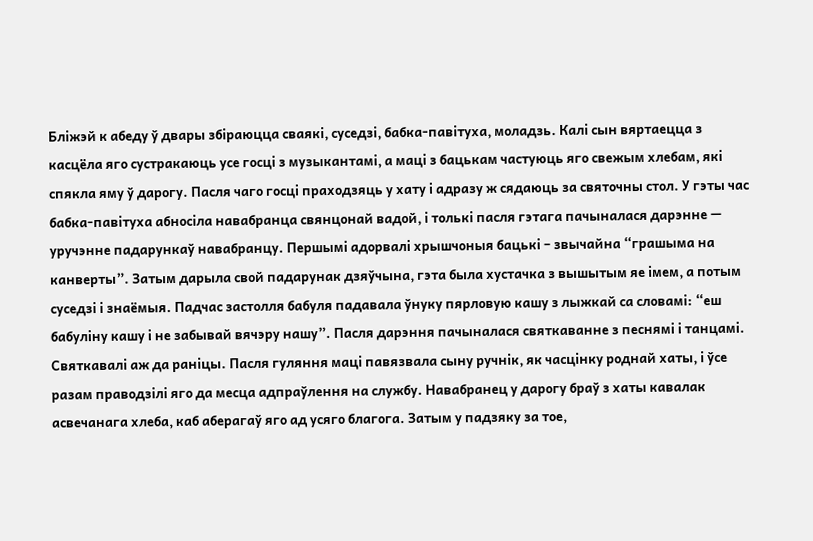Бліжэй к абеду ў двары збіраюцца сваякі, суседзі, бабка-павітуха, моладзь. Калі сын вяртаецца з касцёла яго сустракаюць усе госці з музыкантамі, а маці з бацькам частуюць яго свежым хлебам, які спякла яму ў дарогу. Пасля чаго госці праходзяць у хату і адразу ж сядаюць за святочны стол. У гэты час бабка-павітуха абносіла навабранца свянцонай вадой, і толькі пасля гэтага пачыналася дарэнне — уручэнне падарункаў навабранцу. Першымі адорвалі хрышчоныя бацькі – звычайна “грашыма на канверты”. Затым дарыла свой падарунак дзяўчына, гэта была хустачка з вышытым яе імем, а потым суседзі і знаёмыя. Падчас застолля бабуля падавала ўнуку пярловую кашу з лыжкай са словамі: “еш бабуліну кашу і не забывай вячэру нашу”. Пасля дарэння пачыналася святкаванне з песнямі і танцамі. Святкавалі аж да раніцы. Пасля гуляння маці павязвала сыну ручнік, як часцінку роднай хаты, і ўсе разам праводзілі яго да месца адпраўлення на службу. Навабранец у дарогу браў з хаты кавалак асвечанага хлеба, каб аберагаў яго ад усяго благога. Затым у падзяку за тое,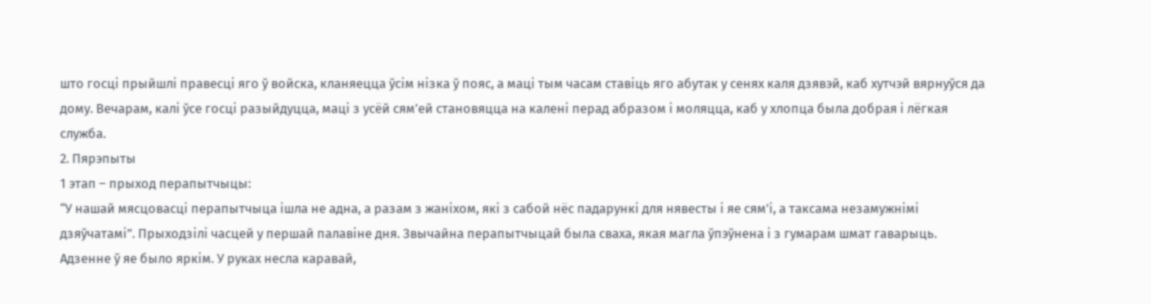што госці прыйшлі правесці яго ў войска, кланяецца ўсім нізка ў пояс, а маці тым часам ставіць яго абутак у сенях каля дзявэй, каб хутчэй вярнуўся да дому. Вечарам, калі ўсе госці разыйдуцца, маці з усёй сям’ей становяцца на калені перад абразом і моляцца, каб у хлопца была добрая і лёгкая служба.
2. Пярэпыты
1 этап – прыход перапытчыцы:
“У нашай мясцовасці перапытчыца ішла не адна, а разам з жаніхом, які з сабой нёс падарункі для нявесты і яе сям’і, а таксама незамужнімі дзяўчатамі”. Прыходзілі часцей у першай палавіне дня. Звычайна перапытчыцай была сваха, якая магла ўпэўнена і з гумарам шмат гаварыць. Адзенне ў яе было яркім. У руках несла каравай,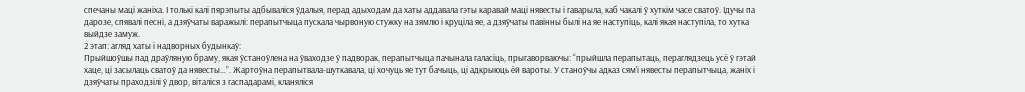спечаны маці жаніха. І толькі калі пярэпыты адбываліся ўдалыя, перад адыходам да хаты аддавала гэты каравай маці нявесты і гаварыла, каб чакалі ў хуткім часе сватоў. Ідучы па дарозе, спявалі песні, а дзяўчаты варажылі: перапытчыца пускала чырвоную стужку на зямлю і круціла яе, а дзяўчаты павінны былі на яе наступіць, калі якая наступіла, то хутка выйдзе замуж.
2 этап: агляд хаты і надворных будынкаў:
Прыйшоўшы пад драўляную браму, якая ўстаноўлена на ўваходзе ў падворак, перапытчыца пачынала галасіць, прыгаворваючы: “прыйшла перапытаць, пераглядзець усё ў гэтай хаце, ці засылаць сватоў да нявесты…”. Жартоўна перапытвала-шуткавала, ці хочуць яе тут бачыць, ці адкрыюць ёй вароты. У станоўчы адказ сям’і нявесты перапытчыца, жаніх і дзяўчаты праходзілі ў двор, віталіся з гаспадарамі, кланяліся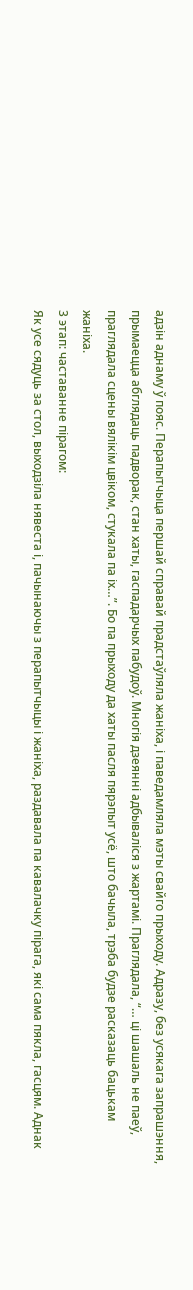адзін аднаму ў пояс. Перапытчыца першай справай прадстаўляла жаніха, і паведамляла мэты свайго прыходу. Адразу, без усякага запрашэння, прымаецца абглядаць падворак, стан хаты, гаспадарчых пабудоў. Многія дзеянні адбываліся з жартамі. Праглядала, “… ці шашаль не паеў, праглядала сцены вялікім цвіком, стукала па іх…”. Бо па прыходу да хаты пасля пярэпыт усё, што бачыла, трэба будзе расказаць бацькам жаніха.
3 этап: частаванне пірагом:
Як усе сядуць за стол, выходзіла нявеста і, пачынаючы з перапытчыцы і жаніха, раздавала па кавалачку пірага, які сама пякла, гасцям. Аднак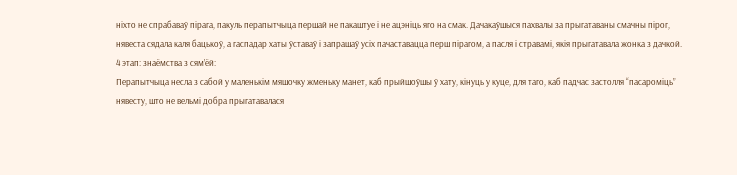ніхто не спрабаваў пірага, пакуль перапытчыца першай не пакаштуе і не ацэніць яго на смак. Дачакаўшыся пахвалы за прыгатаваны смачны пірог, нявеста сядала каля бацькоў, а гаспадар хаты ўставаў і запрашаў усіх пачаставацца перш пірагом, а пасля і стравамі, якія прыгатавала жонка з дачкой.
4 этап: знаёмства з сям’ёй:
Перапытчыца несла з сабой у маленькім мяшочку жменьку манет, каб прыйшоўшы ў хату, кінуць у куце, для таго, каб падчас застолля “пасароміць” нявесту, што не вельмі добра прыгатавалася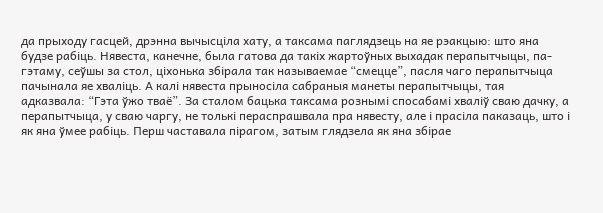да прыходу гасцей, дрэнна вычысціла хату, а таксама паглядзець на яе рэакцыю: што яна будзе рабіць. Нявеста, канечне, была гатова да такіх жартоўных выхадак перапытчыцы, па-гэтаму, сеўшы за стол, ціхонька збірала так называемае “смецце”, пасля чаго перапытчыца пачынала яе хваліць. А калі нявеста прыносіла сабраныя манеты перапытчыцы, тая адказвала: “Гэта ўжо тваё”. За сталом бацька таксама рознымі спосабамі хваліў сваю дачку, а перапытчыца, у сваю чаргу, не толькі пераспрашвала пра нявесту, але і прасіла паказаць, што і як яна ўмее рабіць. Перш частавала пірагом, затым глядзела як яна збірае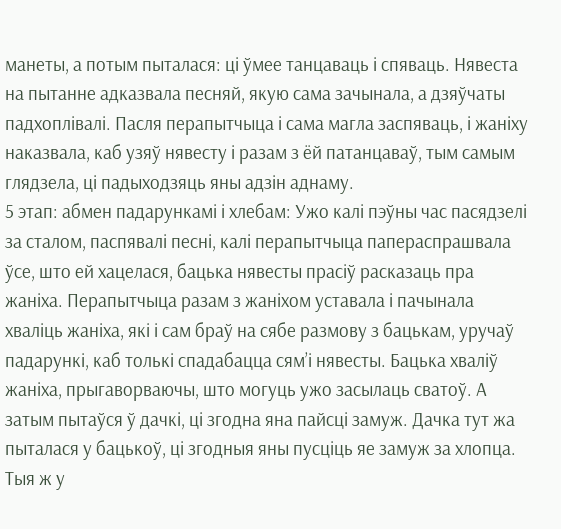манеты, а потым пыталася: ці ўмее танцаваць і спяваць. Нявеста на пытанне адказвала песняй, якую сама зачынала, а дзяўчаты падхоплівалі. Пасля перапытчыца і сама магла заспяваць, і жаніху наказвала, каб узяў нявесту і разам з ёй патанцаваў, тым самым глядзела, ці падыходзяць яны адзін аднаму.
5 этап: абмен падарункамі і хлебам: Ужо калі пэўны час пасядзелі за сталом, паспявалі песні, калі перапытчыца папераспрашвала ўсе, што ей хацелася, бацька нявесты прасіў расказаць пра жаніха. Перапытчыца разам з жаніхом уставала і пачынала хваліць жаніха, які і сам браў на сябе размову з бацькам, уручаў падарункі, каб толькі спадабацца сям’і нявесты. Бацька хваліў жаніха, прыгаворваючы, што могуць ужо засылаць сватоў. А затым пытаўся ў дачкі, ці згодна яна пайсці замуж. Дачка тут жа пыталася у бацькоў, ці згодныя яны пусціць яе замуж за хлопца. Тыя ж у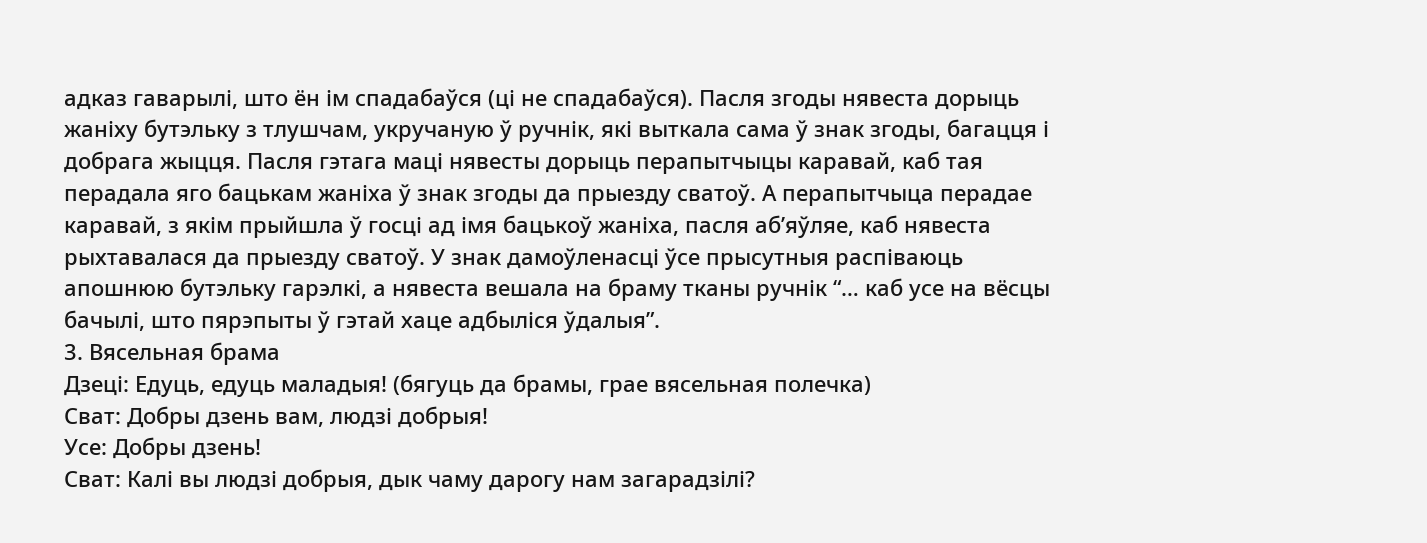адказ гаварылі, што ён ім спадабаўся (ці не спадабаўся). Пасля згоды нявеста дорыць жаніху бутэльку з тлушчам, укручаную ў ручнік, які выткала сама ў знак згоды, багацця і добрага жыцця. Пасля гэтага маці нявесты дорыць перапытчыцы каравай, каб тая перадала яго бацькам жаніха ў знак згоды да прыезду сватоў. А перапытчыца перадае каравай, з якім прыйшла ў госці ад імя бацькоў жаніха, пасля аб’яўляе, каб нявеста рыхтавалася да прыезду сватоў. У знак дамоўленасці ўсе прысутныя распіваюць апошнюю бутэльку гарэлкі, а нявеста вешала на браму тканы ручнік “… каб усе на вёсцы бачылі, што пярэпыты ў гэтай хаце адбыліся ўдалыя”.
3. Вясельная брама
Дзеці: Едуць, едуць маладыя! (бягуць да брамы, грае вясельная полечка)
Сват: Добры дзень вам, людзі добрыя!
Усе: Добры дзень!
Сват: Калі вы людзі добрыя, дык чаму дарогу нам загарадзілі?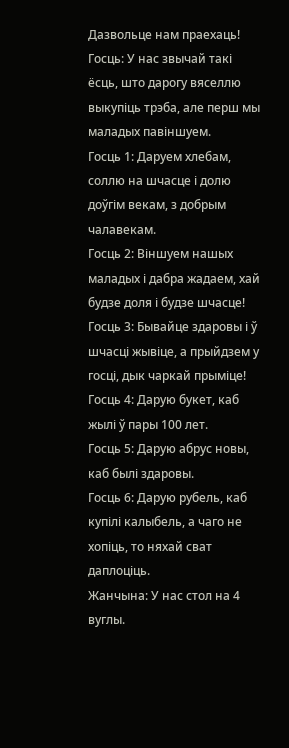Дазвольце нам праехаць!
Госць: У нас звычай такі ёсць, што дарогу вяселлю выкупіць трэба, але перш мы маладых павіншуем.
Госць 1: Даруем хлебам, соллю на шчасце і долю доўгім векам, з добрым чалавекам.
Госць 2: Віншуем нашых маладых і дабра жадаем, хай будзе доля і будзе шчасце!
Госць 3: Бывайце здаровы і ў шчасці жывіце, а прыйдзем у госці, дык чаркай прыміце!
Госць 4: Дарую букет, каб жылі ў пары 100 лет.
Госць 5: Дарую абрус новы, каб былі здаровы.
Госць 6: Дарую рубель, каб купілі калыбель, а чаго не хопіць, то няхай сват даплоціць.
Жанчына: У нас стол на 4 вуглы.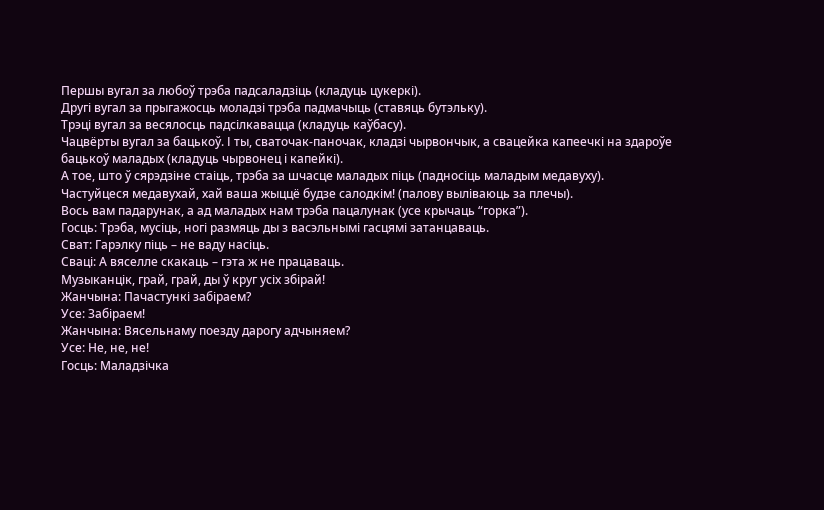Першы вугал за любоў трэба падсаладзіць (кладуць цукеркі).
Другі вугал за прыгажосць моладзі трэба падмачыць (ставяць бутэльку).
Трэці вугал за весялосць падсілкавацца (кладуць каўбасу).
Чацвёрты вугал за бацькоў. І ты, сваточак-паночак, кладзі чырвончык, а свацейка капеечкі на здароўе бацькоў маладых (кладуць чырвонец і капейкі).
А тое, што ў сярэдзіне стаіць, трэба за шчасце маладых піць (падносіць маладым медавуху).
Частуйцеся медавухай, хай ваша жыццё будзе салодкім! (палову выліваюць за плечы).
Вось вам падарунак, а ад маладых нам трэба пацалунак (усе крычаць “горка”).
Госць: Трэба, мусіць, ногі размяць ды з васэльнымі гасцямі затанцаваць.
Сват: Гарэлку піць – не ваду насіць.
Сваці: А вяселле скакаць – гэта ж не працаваць.
Музыканцік, грай, грай, ды ў круг усіх збірай!
Жанчына: Пачастункі забіраем?
Усе: Забіраем!
Жанчына: Вясельнаму поезду дарогу адчыняем?
Усе: Не, не, не!
Госць: Маладзічка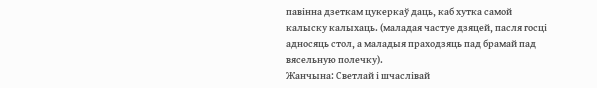павінна дзеткам цукеркаў даць, каб хутка самой калыску калыхаць. (маладая частуе дзяцей, пасля госці адносяць стол, а маладыя праходзяць пад брамай пад вясельную полечку).
Жанчына: Светлай і шчаслівай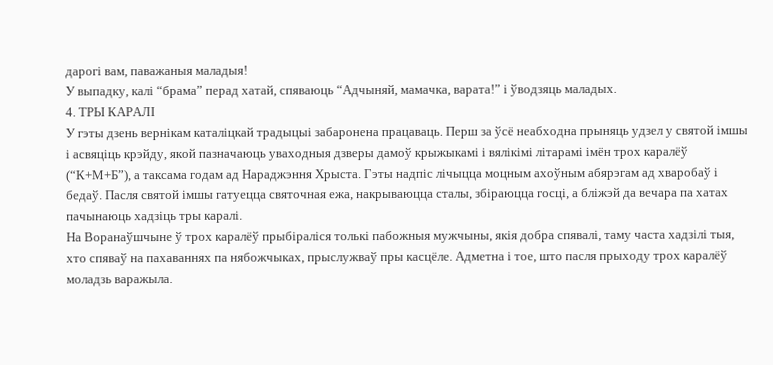дарогі вам, паважаныя маладыя!
У выпадку, калі “брама” перад хатай, спяваюць “Адчыняй, мамачка, варата!” і ўводзяць маладых.
4. ТРЫ КАРАЛІ
У гэты дзень вернікам каталіцкай традыцыі забаронена працаваць. Перш за ўсё неабходна прыняць удзел у святой імшы і асвяціць крэйду, якой пазначаюць уваходныя дзверы дамоў крыжыкамі і вялікімі літарамі імён трох каралёў (“К+М+Б”), а таксама годам ад Нараджэння Хрыста. Гэты надпіс лічыцца моцным ахоўным абярэгам ад хваробаў і бедаў. Пасля святой імшы гатуецца святочная ежа, накрываюцца сталы, збіраюцца госці, а бліжэй да вечара па хатах пачынаюць хадзіць тры каралі.
На Воранаўшчыне ў трох каралёў прыбіраліся толькі пабожныя мужчыны, якія добра спявалі, таму часта хадзілі тыя, хто спяваў на пахаваннях па нябожчыках, прыслужваў пры касцёле. Адметна і тое, што пасля прыходу трох каралёў моладзь варажыла.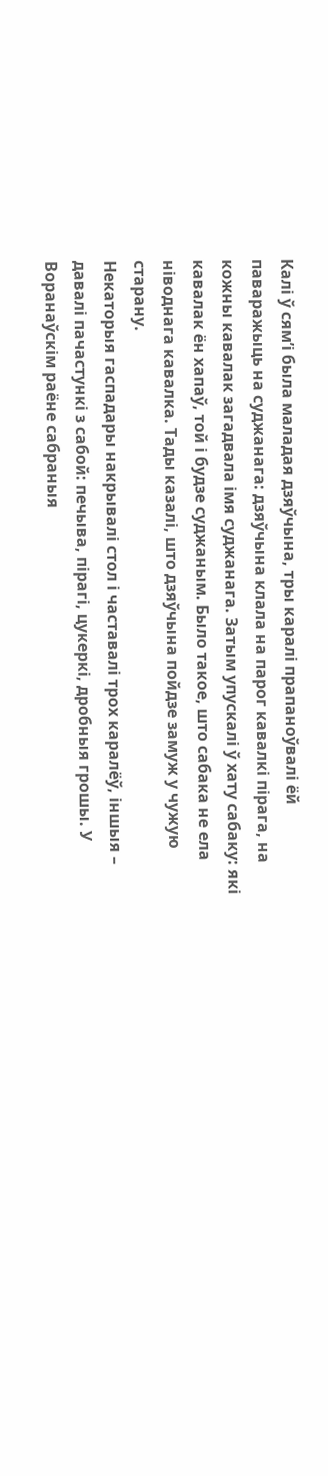Калі ў сям’і была маладая дзяўчына, тры каралі прапаноўвалі ёй паваражыць на суджанага: дзяўчына клала на парог кавалкі пірага, на кожны кавалак загадвала імя суджанага. Затым упускалі ў хату сабаку: які кавалак ён хапаў, той і будзе суджаным. Было такое, што сабака не ела ніводнага кавалка. Тады казалі, што дзяўчына пойдзе замуж у чужую старану.
Некаторыя гаспадары накрывалі стол і частавалі трох каралёў, іншыя – давалі пачастункі з сабой: печыва, пірагі, цукеркі, дробныя грошы. У Воранаўскім раёне сабраныя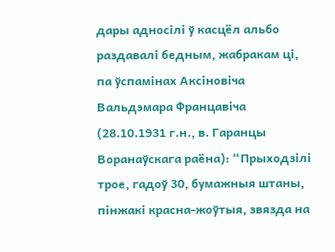дары адносілі ў касцёл альбо раздавалі бедным, жабракам ці, па ўспамінах Аксіновіча Вальдэмара Францавіча (28.10.1931 г.н., в. Гаранцы Воранаўскага раёна): “Прыходзілі трое, гадоў 30, бумажныя штаны, пінжакі красна-жоўтыя, звязда на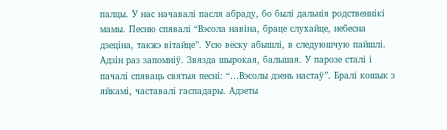палцы. У нас начавалі пасля абраду, бо былі дальнія родственнікі мамы. Песню спявалі “Вэсола навіна, браце слухайце, небесна дзеціна, такжэ вітайце”. Усю вёску абышлі, в следуюшчую пайшлі. Адзін раз запомніў. Звязда шырокая, бальшая. У парозе сталі і пачалі спяваць святыя песні: “…Вэсолы дзень настаў”. Бралі кошык з яйкамі, частавалі гаспадары. Адзеты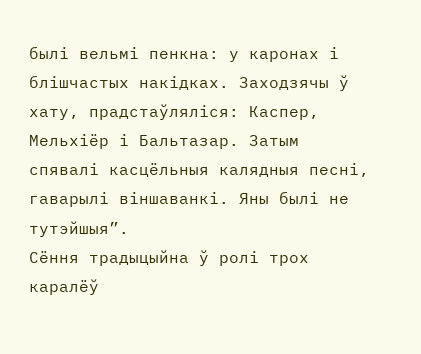былі вельмі пенкна: у каронах і блішчастых накідках. Заходзячы ў хату, прадстаўляліся: Каспер, Мельхіёр і Бальтазар. Затым спявалі касцёльныя калядныя песні, гаварылі віншаванкі. Яны былі не тутэйшыя”.
Сёння традыцыйна ў ролі трох каралёў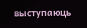выступаюць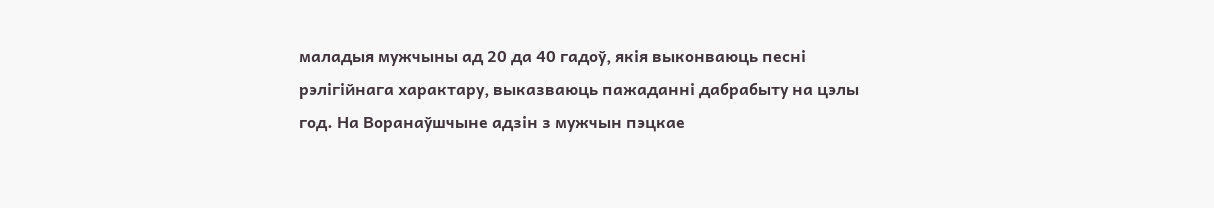маладыя мужчыны ад 20 да 40 гадоў, якія выконваюць песні рэлігійнага характару, выказваюць пажаданні дабрабыту на цэлы год. На Воранаўшчыне адзін з мужчын пэцкае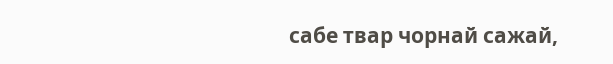сабе твар чорнай сажай,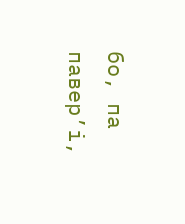бо, па павер’і,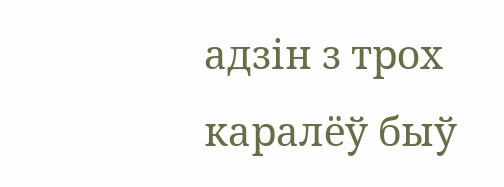адзін з трох каралёў быў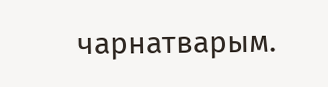чарнатварым.